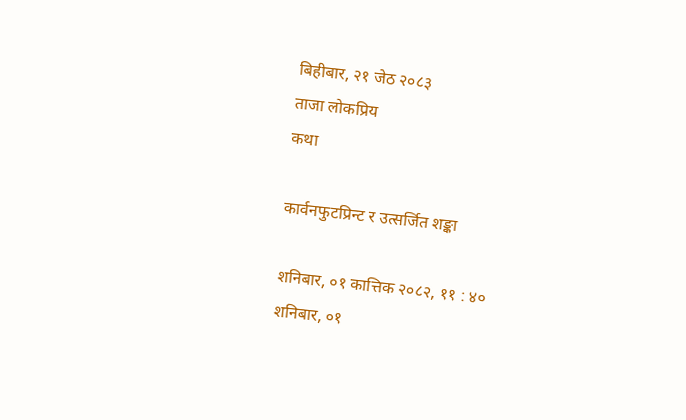बिहीबार, २१ जेठ २०८३
ताजा लोकप्रिय
कथा

कार्वनफुटप्रिन्ट र उत्सर्जित शङ्का

शनिबार, ०१ कात्तिक २०८२, ११ : ४०
शनिबार, ०१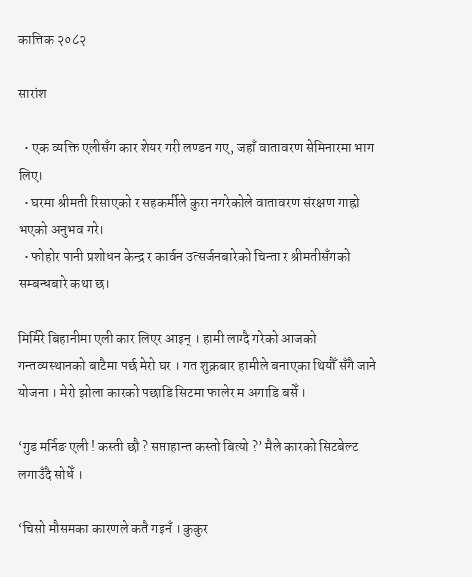कात्तिक २०८२

सारांश

  • एक व्यक्ति एलीसँग कार शेयर गरी लण्डन गए, जहाँ वातावरण सेमिनारमा भाग लिए।
  • घरमा श्रीमती रिसाएको र सहकर्मीले कुरा नगरेकोले वातावरण संरक्षण गाह्रो भएको अनुभव गरे।
  • फोहोर पानी प्रशोधन केन्द्र र कार्वन उत्सर्जनबारेको चिन्ता र श्रीमतीसँगको सम्बन्धबारे कथा छ।

मिर्मिरे बिहानीमा एली कार लिएर आइन् । हामी लाग्दै गरेको आजको गन्तव्यस्थानको बाटैमा पर्छ मेरो घर । गत शुक्रबार हामीले बनाएका थियौँ सँगै जाने योजना । मेरो झोला कारको पछाडि सिटमा फालेर म अगाडि बसेँ ।

‘गुड मर्निङ एली ! कस्ती छौ ? सप्ताहान्त कस्तो बित्यो ?’ मैले कारको सिटबेल्ट लगाउँदै सोधेँ ।

‘चिसो मौसमका कारणले कतै गइनँ । कुकुर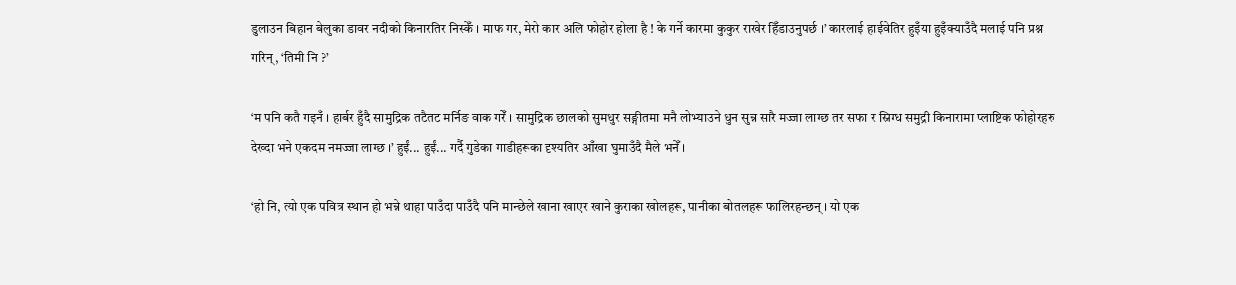डुलाउन बिहान बेलुका डावर नदीको किनारतिर निस्केँ । माफ गर, मेरो कार अलि फोहोर होला है ! के गर्ने कारमा कुकुर राखेर हिँडाउनुपर्छ ।’ कारलाई हाईवेतिर हुइँया हुइँक्याउँदै मलाई पनि प्रश्न गरिन्, ‘तिमी नि ?’

‘म पनि कतै गइनँ । हार्बर हुँदै सामुद्रिक तटैतट मर्निङ वाक गरेँ । सामुद्रिक छालको सुमधुर सङ्गीतमा मनै लोभ्याउने धुन सुन्न सारै मज्जा लाग्छ तर सफा र स्निग्ध समुद्री किनारामा प्लाष्टिक फोहोरहरु देख्दा भने एकदम नमज्जा लाग्छ ।’ हुईं... हुईं... गर्दै गुडेका गाडीहरूका दृश्यतिर आँखा घुमाउँदै मैले भनेँ ।

‘हो नि, त्यो एक पवित्र स्थान हो भन्ने थाहा पाउँदा पाउँदै पनि मान्छेले खाना खाएर खाने कुराका खोलहरू, पानीका बोतलहरू फालिरहन्छन् । यो एक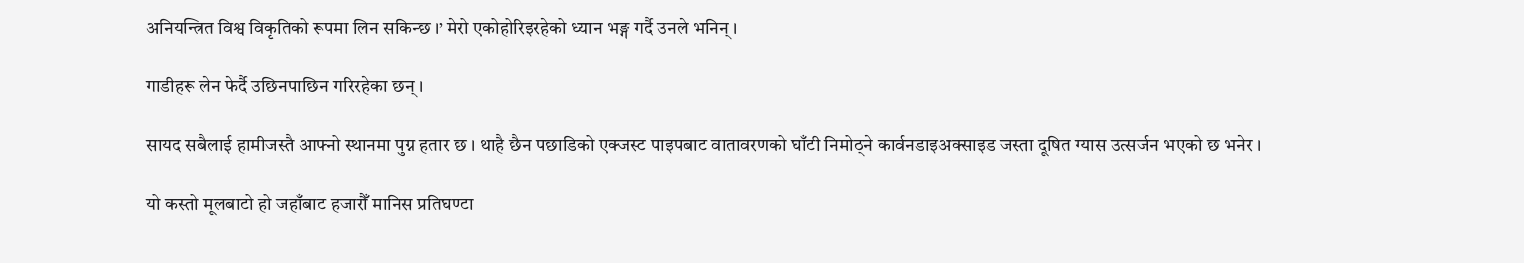अनियन्त्रित विश्व विकृतिको रूपमा लिन सकिन्छ ।’ मेरो एकोहोरिइरहेको ध्यान भङ्ग गर्दै उनले भनिन् ।

गाडीहरू लेन फेर्दै उछिनपाछिन गरिरहेका छन् ।

सायद सबैलाई हामीजस्तै आफ्नो स्थानमा पुग्न हतार छ । थाहै छैन पछाडिको एक्जस्ट पाइपबाट वातावरणको घाँटी निमोठ्ने कार्वनडाइअक्साइड जस्ता दूषित ग्यास उत्सर्जन भएको छ भनेर ।

यो कस्तो मूलबाटो हो जहाँबाट हजारौँ मानिस प्रतिघण्टा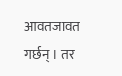आवतजावत गर्छन् । तर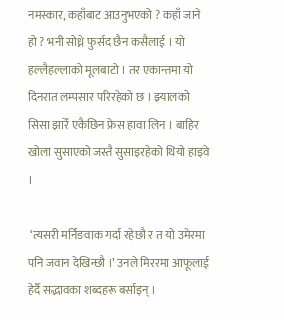नमस्कार, कहाँबाट आउनुभएको ? कहाँ जाने हो ? भनी सोध्ने फुर्सद छैन कसैलाई । यो हल्लैहल्लाको मूलबाटो । तर एकान्तमा यो दिनरात लम्पसार परिरहेको छ । झ्यालको सिसा झारेँ एकैछिन फ्रेस हावा लिन । बाहिर खोला सुसाएको जस्तै सुसाइरहेको थियो हाइवे ।

 ‘त्यसरी मर्निङवाक गर्दा रहेछौ र त यो उमेरमा पनि जवान देखिन्छौ ।’ उनले मिररमा आफूलाई हेर्दै सद्भावका शब्दहरू बर्साइन् ।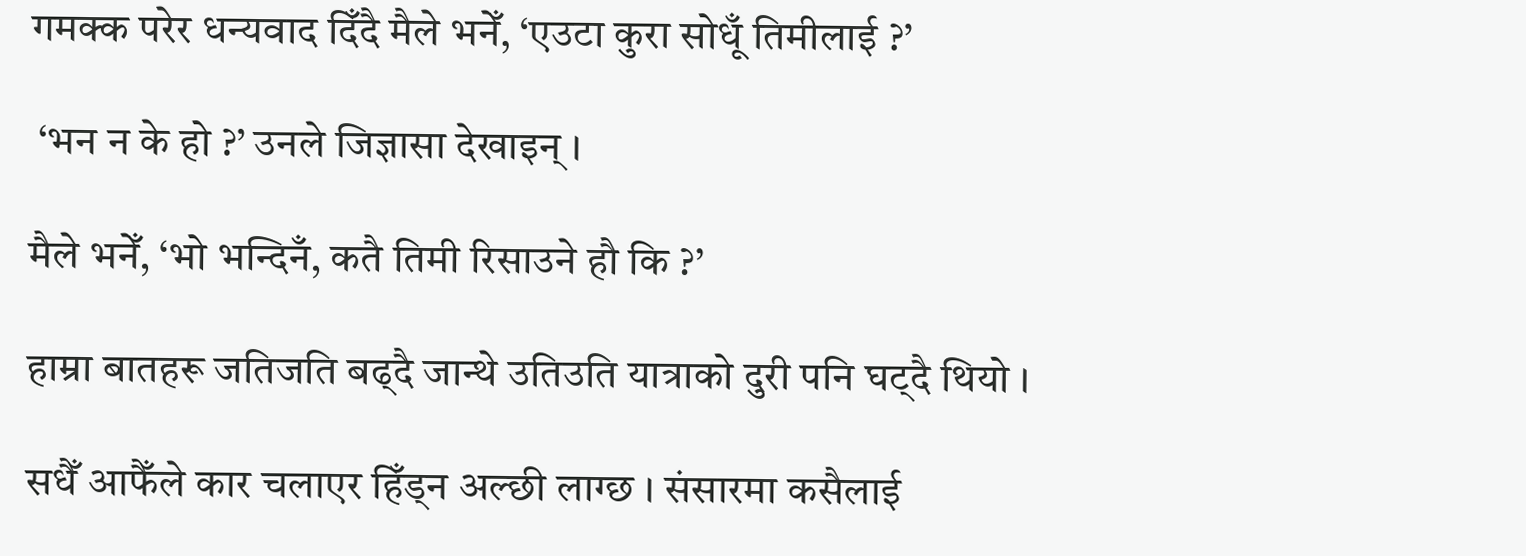गमक्क परेर धन्यवाद दिँदै मैले भनेँ, ‘एउटा कुरा सोधूँ तिमीलाई ?’

 ‘भन न के हो ?’ उनले जिज्ञासा देखाइन् ।

मैले भनेँ, ‘भो भन्दिनँ, कतै तिमी रिसाउने हौ कि ?’

हाम्रा बातहरू जतिजति बढ्दै जान्थे उतिउति यात्राको दुरी पनि घट्दै थियो ।

सधैँ आफैँले कार चलाएर हिँड्न अल्छी लाग्छ । संसारमा कसैलाई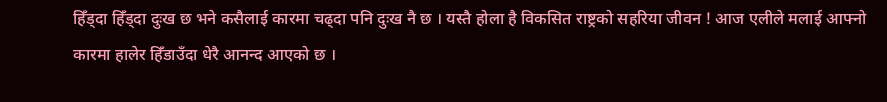हिँड्दा हिँड्दा दुःख छ भने कसैलाई कारमा चढ्दा पनि दुःख नै छ । यस्तै होला है विकसित राष्ट्रको सहरिया जीवन ! आज एलीले मलाई आफ्नो कारमा हालेर हिँडाउँदा धेरै आनन्द आएको छ ।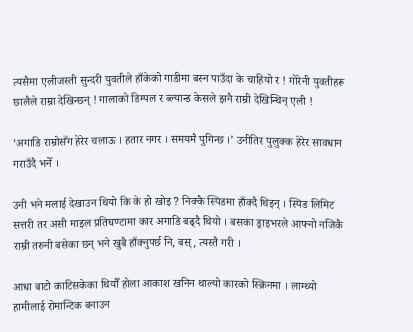त्यसैमा एलीजस्ती सुन्दरी युवतीले हाँकेको गाडीमा बस्न पाउँदा के चाहियो र ! गोरेनी युवतीहरू छालैले राम्रा देखिन्छन् ! गालाको डिम्पल र ब्ल्यान्ड केसले झनै राम्री देखिन्थिन् एली !

‘अगाडि राम्रोसँग हेरेर चलाऊ । हतार नगर । समयमै पुगिन्छ ।’ उनीतिर पुलुक्क हेरेर सावधान गराउँदै भनेँ ।

उनी भने मलाई देखाउन थियो कि के हो खोइ ? निक्कै स्पिडमा हाँक्दै थिइन् । स्पिड लिमिट सत्तरी तर असी माइल प्रतिघण्टामा कार अगाडि बढ्दै थियो । बसका ड्राइभरले आफ्नो नजिकै राम्री तरुनी बसेका छन् भने खुबै हाँक्नुपर्छ नि, बस्, त्यस्तै गरी ।

आधा बाटो काटिसकेका थियौँ होला आकाश खनिन थाल्यो कारको स्क्रिनमा । लाग्थ्यो हामीलाई रोमान्टिक बनाउन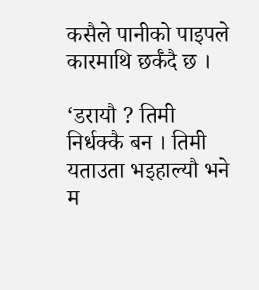कसैले पानीको पाइपले कारमाथि छर्कँदै छ ।

‘डरायौ ? तिमी निर्धक्कै बन । तिमी यताउता भइहाल्यौ भने म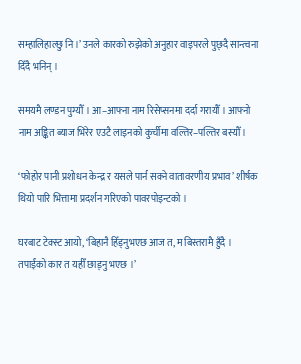सम्हालिहाल्छु नि ।’ उनले कारको रुझेको अनुहार वाइपरले पुछ्दै सान्त्वना दिँदै भनिन् ।

समयमै लण्डन पुग्यौँ । आ–आफ्ना नाम रिसेप्सनमा दर्दा गरायौँ । आफ्नो नाम अङ्कित ब्याज भिरेर एउटै लाइनको कुर्चीमा वल्तिर–पल्तिर बस्यौँ ।

‘फोहोर पानी प्रशोधन केन्द्र र यसले पार्न सक्ने वातावरणीय प्रभाव’ शीर्षक थियो पारि भित्तामा प्रदर्शन गरिएको पावरपोइन्टको ।

घरबाट टेक्स्ट आयो, ‘बिहानै हिँड्नुभएछ आज त, म बिस्तरामै हुँदै । तपाईंको कार त यहीँ छाड्नु भएछ ।’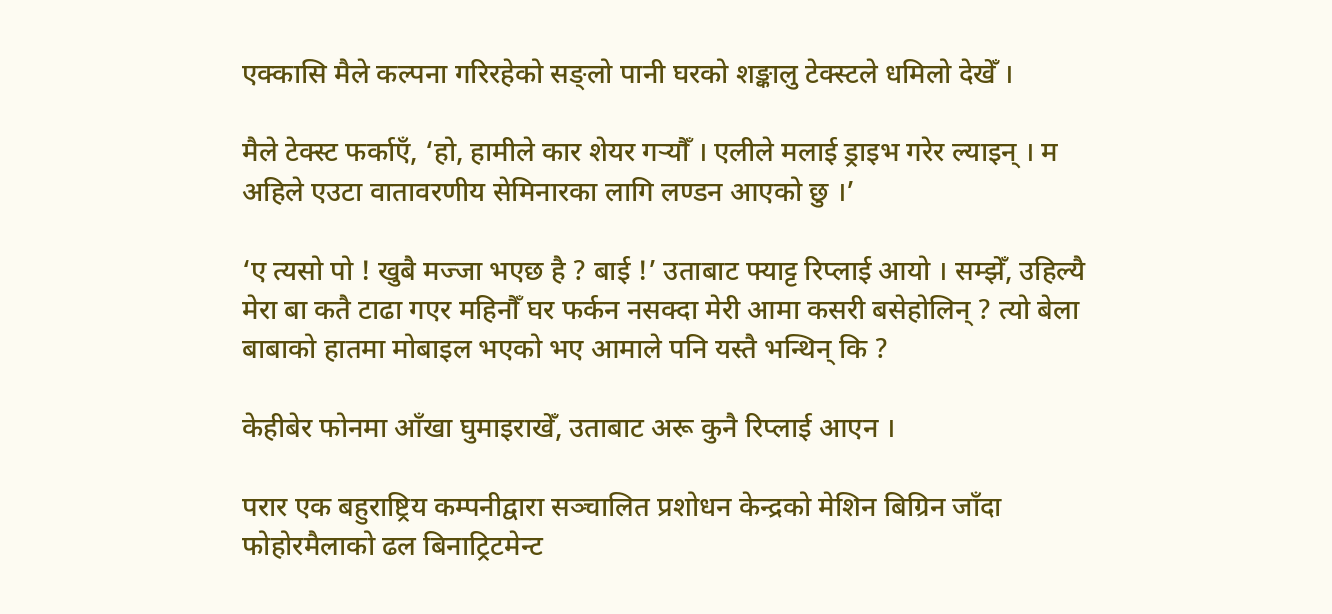एक्कासि मैले कल्पना गरिरहेको सङ्लो पानी घरको शङ्कालु टेक्स्टले धमिलो देखेँ ।

मैले टेक्स्ट फर्काएँ, ‘हो, हामीले कार शेयर गर्‍यौँ । एलीले मलाई ड्राइभ गरेर ल्याइन् । म अहिले एउटा वातावरणीय सेमिनारका लागि लण्डन आएको छु ।’

‘ए त्यसो पो ! खुबै मज्जा भएछ है ? बाई !’ उताबाट फ्याट्ट रिप्लाई आयो । सम्झेँ, उहिल्यै मेरा बा कतै टाढा गएर महिनौँ घर फर्कन नसक्दा मेरी आमा कसरी बसेहोलिन् ? त्यो बेला बाबाको हातमा मोबाइल भएको भए आमाले पनि यस्तै भन्थिन् कि ?

केहीबेर फोनमा आँखा घुमाइराखेँ, उताबाट अरू कुनै रिप्लाई आएन ।

परार एक बहुराष्ट्रिय कम्पनीद्वारा सञ्चालित प्रशोधन केन्द्रको मेशिन बिग्रिन जाँदा फोहोरमैलाको ढल बिनाट्रिटमेन्ट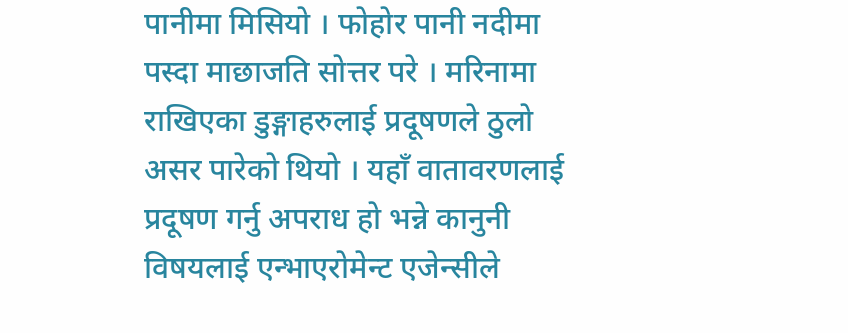पानीमा मिसियो । फोहोर पानी नदीमा पस्दा माछाजति सोत्तर परे । मरिनामा राखिएका डुङ्गाहरुलाई प्रदूषणले ठुलो असर पारेको थियो । यहाँ वातावरणलाई प्रदूषण गर्नु अपराध हो भन्ने कानुनी विषयलाई एन्भाएरोमेन्ट एजेन्सीले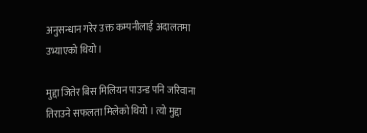अनुसन्धान गरेर उक्त कम्पनीलाई अदालतमा उभ्याएको थियो ।

मुद्दा जितेर बिस मिलियन पाउन्ड पनि जरिवाना तिराउने सफलता मिलेको थियो । त्यो मुद्दा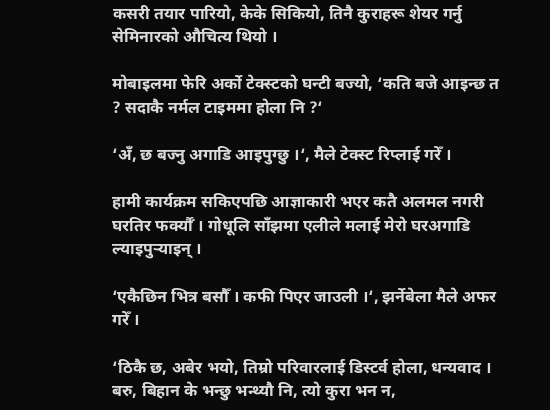कसरी तयार पारियो, केके सिकियो, तिनै कुराहरू शेयर गर्नु सेमिनारको औचित्य थियो ।

मोबाइलमा फेरि अर्को टेक्स्टको घन्टी बज्यो, ‘कति बजे आइन्छ त ? सदाकै नर्मल टाइममा होला नि ?‘

‘अँ, छ बज्नु अगाडि आइपुग्छु ।‘, मैले टेक्स्ट रिप्लाई गरेँ ।

हामी कार्यक्रम सकिएपछि आज्ञाकारी भएर कतै अलमल नगरी घरतिर फर्क्यौँ । गोधूलि साँझमा एलीले मलाई मेरो घरअगाडि ल्याइपुर्‍याइन् ।

‘एकैछिन भित्र बसौँ । कफी पिएर जाउली ।‘, झर्नेबेला मैले अफर गरेँ ।

‘ठिकै छ, अबेर भयो, तिम्रो परिवारलाई डिस्टर्व होला, धन्यवाद । बरु, बिहान के भन्छु भन्थ्यौ नि, त्यो कुरा भन न,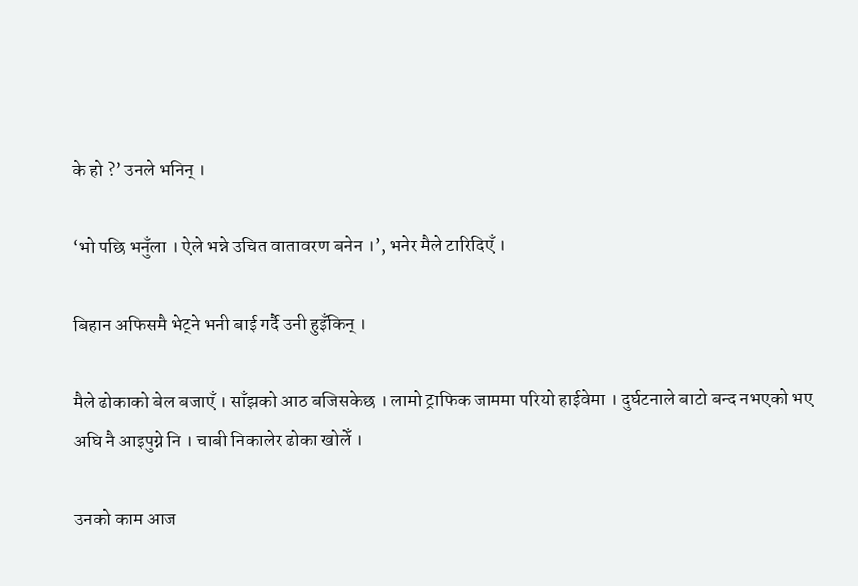के हो ?’ उनले भनिन् ।

‘भो पछि भनुँला । ऐले भन्ने उचित वातावरण बनेन ।’, भनेर मैले टारिदिएँ ।

बिहान अफिसमै भेट्ने भनी बाई गर्दै उनी हुइँकिन् ।

मैले ढोकाको बेल बजाएँ । साँझको आठ बजिसकेछ । लामो ट्राफिक जाममा परियो हाईवेमा । दुर्घटनाले बाटो बन्द नभएको भए अघि नै आइपुग्ने नि । चाबी निकालेर ढोका खोलेँ ।

उनको काम आज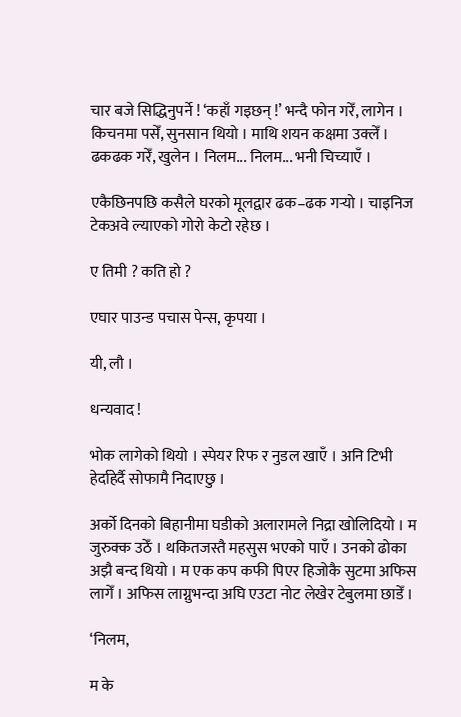चार बजे सिद्धिनुपर्ने ! ‘कहाँ गइछन् !’ भन्दै फोन गरेँ, लागेन । किचनमा पसेँ, सुनसान थियो । माथि शयन कक्षमा उक्लेँ । ढकढक गरेँ, खुलेन । निलम... निलम... भनी चिच्याएँ ।

एकैछिनपछि कसैले घरको मूलद्वार ढक–ढक गर्‍यो । चाइनिज टेकअवे ल्याएको गोरो केटो रहेछ ।

ए तिमी ? कति हो ?

एघार पाउन्ड पचास पेन्स, कृपया ।

यी, लौ ।

धन्यवाद !

भोक लागेको थियो । स्पेयर रिफ र नुडल खाएँ । अनि टिभी हेर्दाहेर्दै सोफामै निदाएछु ।

अर्को दिनको बिहानीमा घडीको अलारामले निद्रा खोलिदियो । म जुरुक्क उठेँ । थकितजस्तै महसुस भएको पाएँ । उनको ढोका अझै बन्द थियो । म एक कप कफी पिएर हिजोकै सुटमा अफिस लागेँ । अफिस लाग्नुभन्दा अघि एउटा नोट लेखेर टेबुलमा छाडेँ ।

‘निलम,

म के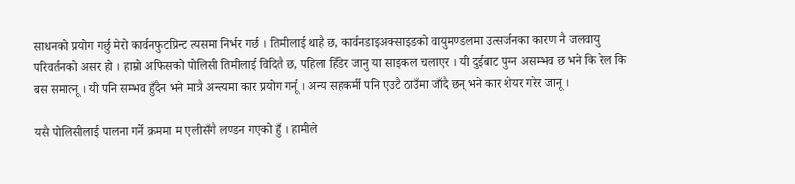साधनको प्रयोग गर्छु मेरो कार्वनफुटप्रिन्ट त्यसमा निर्भर गर्छ । तिमीलाई थाहै छ, कार्वनडाइअक्साइडको वायुमण्डलमा उत्सर्जनका कारण नै जलवायु परिवर्तनको असर हो । हाम्रो अफिसको पोलिसी तिमीलाई विदितै छ, पहिला हिँडेर जानु या साइकल चलाएर । यी दुईबाट पुग्न असम्भव छ भने कि रेल कि बस समात्नू । यी पनि सम्भव हुँदैन भने मात्रै अन्त्यमा कार प्रयोग गर्नू । अन्य सहकर्मी पनि एउटै ठाउँमा जाँदै छन् भने कार शेयर गरेर जानू ।

यसै पोलिसीलाई पालना गर्ने क्रममा म एलीसँगै लण्डन गएको हुँ । हामीले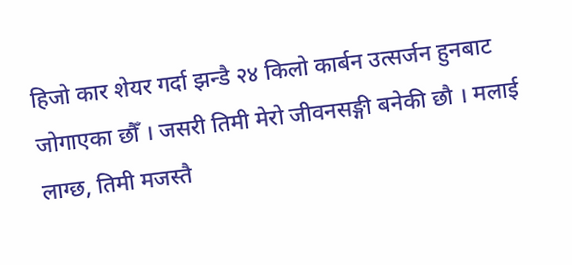हिजो कार शेयर गर्दा झन्डै २४ किलो कार्बन उत्सर्जन हुनबाट जोगाएका छौँ । जसरी तिमी मेरो जीवनसङ्गी बनेकी छौ । मलाई लाग्छ, तिमी मजस्तै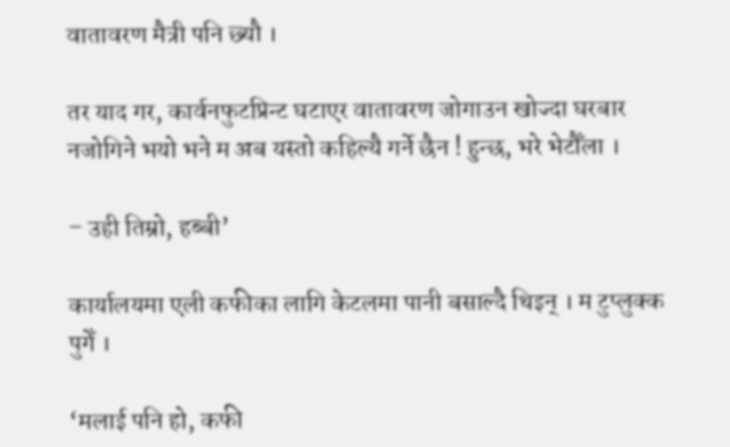वातावरण मैत्री पनि छ्यौ ।

तर याद गर, कार्वनफुटप्रिन्ट घटाएर वातावरण जोगाउन खोज्दा घरबार नजोगिने भयो भने म अब यस्तो कहिल्यै गर्ने छैन ! हुन्छ, भरे भेटौँला ।

– उही तिम्रो, हब्बी’

कार्यालयमा एली कफीका लागि केटलमा पानी बसाल्दै थिइन् । म टुप्लुक्क पुगेँ ।

‘मलाई पनि हो, कफी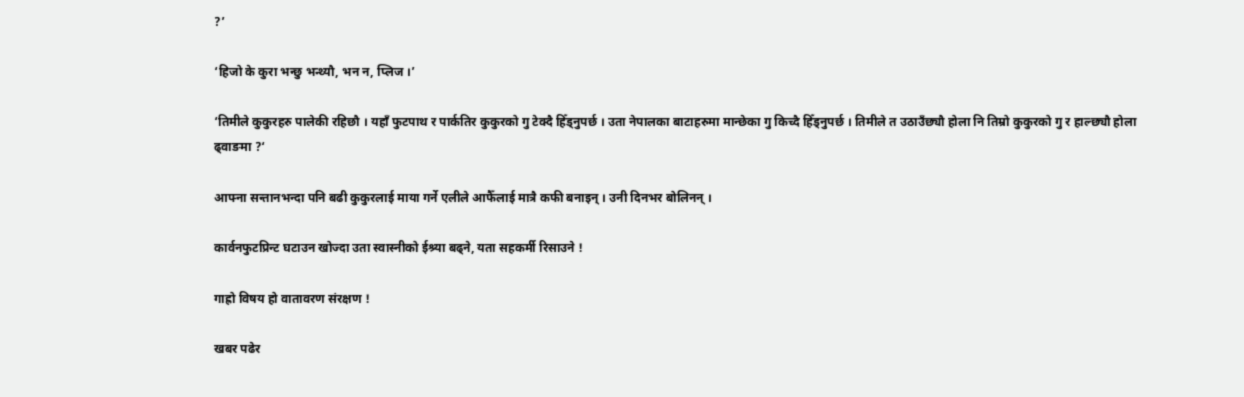?’

‘हिजो के कुरा भन्छु भन्थ्यौ, भन न, प्लिज ।’

‘तिमीले कुकुरहरु पालेकी रहिछौ । यहाँ फुटपाथ र पार्कतिर कुकुरको गु टेक्दै हिँड्नुपर्छ । उता नेपालका बाटाहरुमा मान्छेका गु किच्दै हिँड्नुपर्छ । तिमीले त उठाउँछ्यौ होला नि तिम्रो कुकुरको गु र हाल्छ्यौ होला ढ्वाङमा ?‘

आफ्ना सन्तानभन्दा पनि बढी कुकुरलाई माया गर्ने एलीले आफैँलाई मात्रै कफी बनाइन् । उनी दिनभर बोलिनन् ।

कार्वनफुटप्रिन्ट घटाउन खोज्दा उता स्वास्नीको ईश्र्या बढ्ने, यता सहकर्मी रिसाउने !

गाह्रो विषय हो वातावरण संरक्षण !

खबर पढेर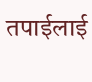तपाईलाई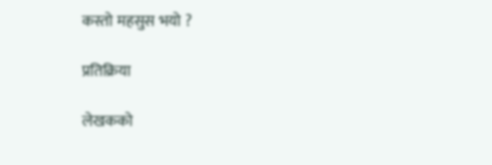कस्तो महसुस भयो ?

प्रतिक्रिया

लेखकको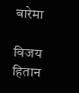बारेमा

विजय हितान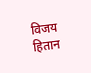विजय हितान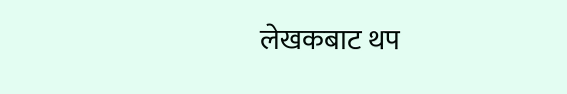लेखकबाट थप